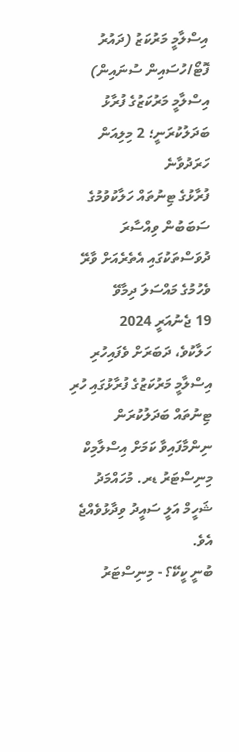އިސްލާމީ މަރުކަޒު (ދައުރު ފޮޓޯ/ހުސައިން ސުނައިން)
އިސްލާމީ މަރުކަޒުގެ ފުރާޅު ބަދަލުކުރަނީ؛ 2 މިލިއަން ހަރަދުވާނެ
ފުރާޅުގެ ޓިނުތައް ހަލާކުވުމުގެ ސަބަބުން ވިއްސާރަ ދުވަސްތަކުގައި އެތެރެއަށް ވާރޭ ވެހުމުގެ މައްސަލަ ދިމާވޭ
19 ޖެނުއަރީ 2024
ހަލާކުވެ، ދަބަރަށް ވެފައިހުރި އިސްލާމީ މަރުކަޒުގެ ފުރާޅުގައި ހުރި ޓިނުތައް ބަދަލުކުރަން ނިންމާފައިވާ ކަމަށް އިސްލާމިކް މިނިސްޓަރު ޑރ. މުހައްމަދު ޝަހީމް އަލީ ސައީދު ވިދާޅުވެއްޖެ އެވެ.
ބުނީ ކީކޭ؟ - މިނިސްޓަރު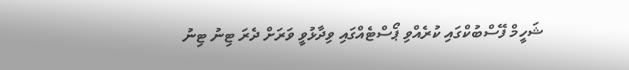ޝަހީމް ފޭސްބުކްގައި ކުރެއްވި ޕޯސްޓެއްގައި ވިދާޅުވީ ވަރަށް ދެރަ ޓިނު ޓިނު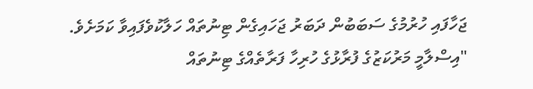ޖަހާފައި ހުރުމުގެ ސަބަބުން ދަބަރު ޖަހައިގެން ޓިނުތައް ހަލާކުވެފައިވާ ކަމަށެވެ.
"އިސްލާމީ މަރުކަޒުގެ ފުރާޅުގެ ހުރިހާ ފަރާތެއްގެ ޓިނުތައް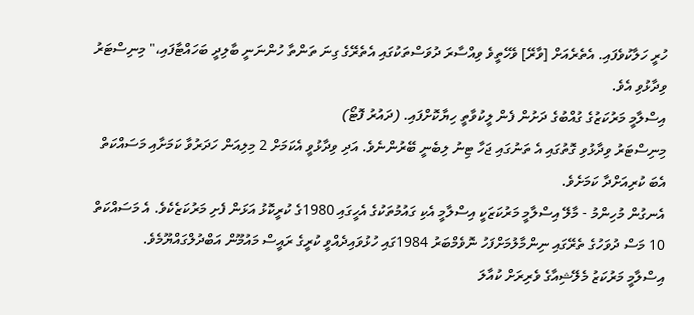ހުރީ ހަލާކުވެފައި. އެތެރެއަށް [ވާރޭ] ވެހޭތީވެ ވިއްސާރަ ދުވަސްތަކުގައި އެތެރޭގެ ގިނަ ތަންތާ ހުންނަނީ ބާލިދީ ބަހައްޓާފައި،" މިނިސްޓަރު ވިދާޅުވި އެވެ.
އިސްލާމީ މަރުކަޒުގެ ގުއްބުގެ ދަށުން ފެން ލީކުވާތީ ހިޔާކޮށްފައި. (ދައުރު ފޮޓޯ)
މިނިސްޓަރު ވިދާޅުވި ގޮތުގައި އެ ތަނުގައި ޖަހާ ޓިނު ލިބެނީ ބޭރުންނެވެ. އަދި ވިދާޅުވީ އެކަމަށް 2 މިލިއަން ހަދަރުވާ ކަމަށާއި މަސައްކަތް އެބަ ކުރިއަށްދާ ކަމަށެވެ.
އެނގުން މުހިންމު - މާލޭ އިސްލާމީ މަރުކަޒަކީ އިސްލާމީ އެކި ގައުމުތަކުގެ އެހީގައި 1980ގެ ކުރީކޮޅު އަޅަން ފެށި މަރުކަޒެކެވެ. އެ މަސައްކަތް 10 މަސް ދުވަހުގެ ތެރޭގައި ނިންމާލުމަށްފަހު ނޮވެމްބަރު 1984ގައި ހުޅުވައިދެއްވީ ކުރީގެ ރައީސް މައުމޫން އަބްދުލްގައްޔޫމެވެ.
އިސްލާމީ މަރުކަޒު މެލޭޝިއާގެ ވެރިރަށް ކުއާލަ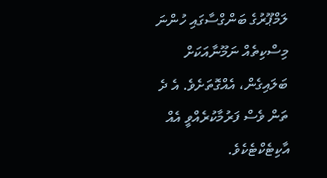ލަމްޕޫރުގެ ބަންގްސާގައި ހުންނަ މިސްކިތެއް ނަމޫނާއަކަށް ބަލައިގެން، އެއްގޮތަށެވެ. އެ ދެ ތަން ވެސް ފަރުމާކުރެއްވީ އެއް އާކިޓެކްޓެކެވެ.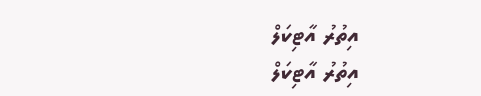އިތުރު އާޓިކަލް
އިތުރު އާޓިކަލް